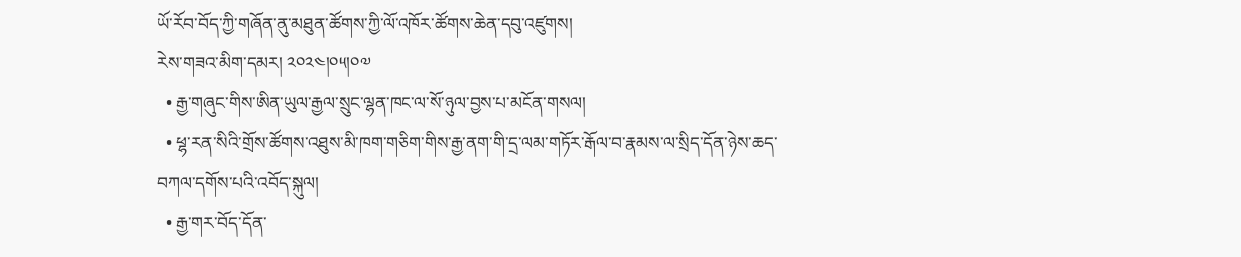ཡོ་རོབ་བོད་ཀྱི་གཞོན་ནུ་མཐུན་ཚོགས་ཀྱི་ལོ་འཁོར་ཚོགས་ཆེན་དབུ་འཛུགས།
རེས་གཟའ་མིག་དམར། ༢༠༢༤།༠༥།༠༧
  • རྒྱ་གཞུང་གིས་ཨིན་ཡུལ་རྒྱལ་སྲུང་ལྷན་ཁང་ལ་སོ་ཉུལ་བྱས་པ་མངོན་གསལ།
  • ཕྷ་རན་སིའི་གྲོས་ཚོགས་འཐུས་མི་ཁག་གཅིག་གིས་རྒྱ་ནག་གི་དྲ་ལམ་གཏོར་རྒོལ་བ་རྣམས་ལ་སྲིད་དོན་ཉེས་ཆད་བཀལ་དགོས་པའི་འབོད་སྐུལ།
  • རྒྱ་གར་བོད་དོན་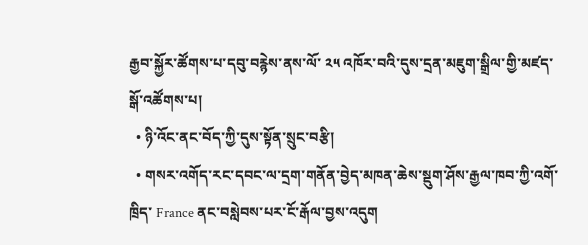རྒྱབ་སྐྱོར་ཚོགས་པ་དབུ་བརྙེས་ནས་ལོ་ ༢༥ འཁོར་བའི་དུས་དྲན་མཇུག་སྒྲིལ་གྱི་མཛད་སྒོ་འཚོགས་པ།
  • ཉི་འོང་ནང་བོད་ཀྱི་དུས་སྟོན་སྲུང་བརྩི།
  • གསར་འགོད་རང་དབང་ལ་དྲག་གནོན་བྱེད་མཁན་ཆེས་སྡུག་ཤོས་རྒྱལ་ཁབ་ཀྱི་འགོ་ཁྲིད་ France ནང་བསླེབས་པར་ངོ་རྒོལ་བྱས་འདུག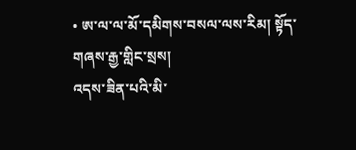• ཨ་ལ་ལ་མོ་དམིགས་བསལ་ལས་རིམ། སྟོད་གཞས་རྒྱ་གླིང་སྲས།
འདས་ཟིན་པའི་མི་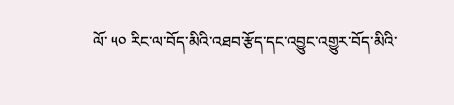ལོ་ ༥༠ རིང་ལ་བོད་མིའི་འཐབ་རྩོད་དང་འབྱུང་འགྱུར་བོད་མིའི་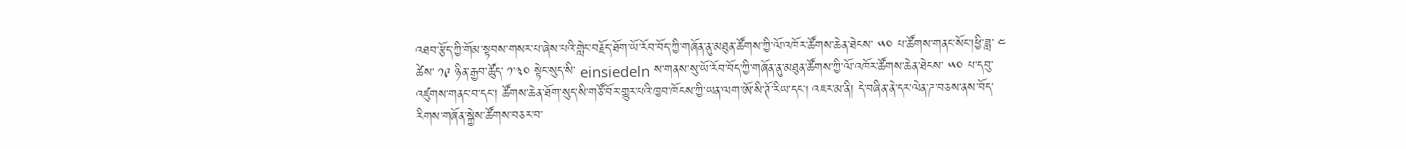འཐབ་རྩོད་ཀྱི་གོམ་སྟབས་གསར་པ་ཞེས་པའི་གླེང་བརྗོད་ཐོག་ཡོ་རོབ་བོད་ཀྱི་གཞོན་ནུ་མཐུན་ཚོགས་ཀྱི་ལོ་འཁོར་ཚོགས་ཆེན་ཐེངས་ ༥༠ པ་ཚོགས་གནང་སོང་།ཕྱི་ཟླ་ ༤ ཚེས་ ༡༩ ཉིན་རྒྱབ་ཚོུད་ ༡་༣༠ སྟེང་སུད་སི་ einsiedeln ས་གནས་སུ་ཡོ་རོབ་བོད་ཀྱི་གཞོན་ནུ་མཐུན་ཚོགས་ཀྱི་ལོ་འཁོར་ཚོགས་ཆེན་ཐེངས་ ༥༠ པ་དབུ་འཛུགས་གནང་བ་དང་། ཚོགས་ཆེན་ཐོག་སུད་སི་གཙོ་བོར་གྱུར་པའི་ཁྱབ་ཁོངས་ཀྱི་ཡན་ལག་ཨོ་སི་ཊོ་རིཡ་དང། འཇར་མ་ནི། དེ་བཞིན་ནེ་དར་ལེན་ཌ་བཅས་ནས་བོད་རིགས་གཞོན་སྐྱེས་ཚོགས་བཅར་བ་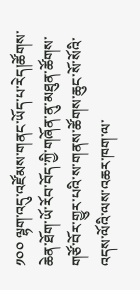༡༠༠ ལྷག་འདུ་འཛོམས་གནང་ཡོད་པ་རེད།ཚོགས་ཆེན་ཐོག་ཡོ་རོབ་བོད་ཀྱི་གཞོན་ནུ་མཐུན་ཚོགས་གཙོ་བོར་གྱུར་པའི་ས་གནས་ཚོགས་ཆུང་སོ་སོའི་འདས་ལོའི་ལས་འཆར་ཁག་ལ་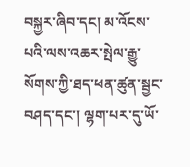བསྐྱར་ཞིབ་དང། མ་འོངས་པའི་ལས་འཆར་སྤེལ་རྒྱུ་སོགས་ཀྱི་ཐད་ཕན་ཚུན་སྦྱང་བཤད་དང་། ལྷག་པར་དུ་ཡོ་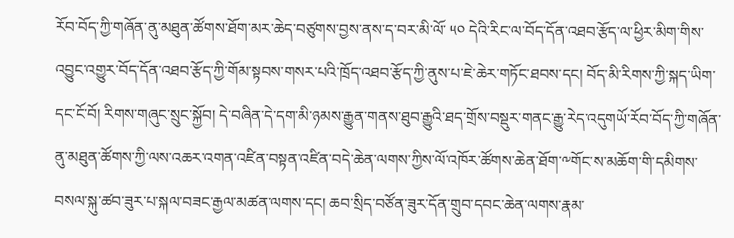རོབ་བོད་ཀྱི་གཞོན་ནུ་མཐུན་ཚོགས་ཐོག་མར་ཆེད་བཙུགས་བྱས་ནས་ད་བར་མི་ལོ་ ༥༠ དེའི་རིང་ལ་བོད་དོན་འཐབ་རྩོད་ལ་ཕྱིར་མིག་གིས་འབྱུང་འགྱུར་བོད་དོན་འཐབ་རྩོད་ཀྱི་གོམ་སྟབས་གསར་པའི་ཁྲོད་འཐབ་རྩོད་ཀྱི་ནུས་པ་ཇེ་ཆེར་གཏོང་ཐབས་དང། བོད་མི་རིགས་ཀྱི་སྐད་ཡིག་དང་ངོ་བོ། རིགས་གཞུང་སྲུང་སྐྱོབ། དེ་བཞིན་དེ་དག་མི་ཉམས་རྒྱུན་གནས་ཐུབ་རྒྱུའི་ཐད་གྲོས་བསྡུར་གནང་རྒྱུ་རེད་འདུགཡོ་རོབ་བོད་ཀྱི་གཞོན་ནུ་མཐུན་ཚོགས་ཀྱི་ལས་འཆར་འགན་འཛིན་བསྟན་འཛིན་བདེ་ཆེན་ལགས་ཀྱིས་ལོ་འཁོར་ཚོགས་ཆེན་ཐོག་༸གོང་ས་མཆོག་གི་དམིགས་བསལ་སྐུ་ཚབ་ཟུར་པ་སྐལ་བཟང་རྒྱལ་མཚན་ལགས་དང། ཆབ་སྲིད་བཙོན་ཟུར་དོན་གྲུབ་དབང་ཆེན་ལགས་རྣམ་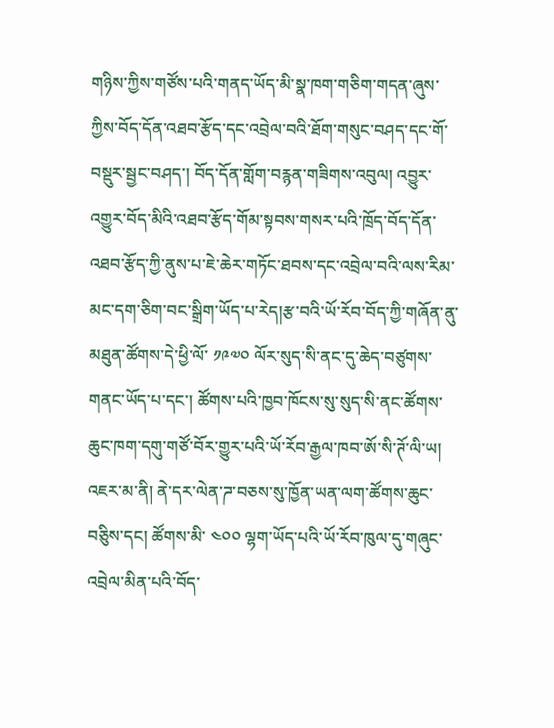གཉིས་ཀྱིས་གཙོས་པའི་གནད་ཡོད་མི་སྣ་ཁག་གཅིག་གདན་ཞུས་ཀྱིས་བོད་དོན་འཐབ་རྩོད་དང་འབྲེལ་བའི་ཐོག་གསུང་བཤད་དང་གོ་བསྡུར་སྦྱང་བཤད་། བོད་དོན་གློག་བརྙན་གཟིགས་འབུལ། འབྱུར་འགྱུར་བོད་མིའི་འཐབ་རྩོད་གོམ་སྟབས་གསར་པའི་ཁྲོད་བོད་དོན་འཐབ་རྩོད་ཀྱི་ནུས་པ་ཇེ་ཆེར་གཏོང་ཐབས་དང་འབྲེལ་བའི་ལས་རིམ་མང་དག་ཅིག་བང་སྒྲིག་ཡོད་པ་རེད།རྩ་བའི་ཡོ་རོབ་བོད་ཀྱི་གཞོན་ནུ་མཐུན་ཚོགས་དེ་ཕྱི་ལོ་ ༡༩༧༠ ལོར་སུད་སི་ནང་དུ་ཆེད་བཙུགས་གནང་ཡོད་པ་དང་། ཚོགས་པའི་ཁྱབ་ཁོངས་སུ་སུད་སི་ནང་ཚོགས་ཆུང་ཁག་དགུ་གཙོ་བོར་གྱུར་པའི་ཡོ་རོབ་རྒྱལ་ཁབ་ཨོ་སི་ཊོ་ལི་ཡ། འཇར་མ་ནི། ནེ་དར་ལེན་ཌ་བཅས་སུ་ཁྱོན་ཡན་ལག་ཚོགས་ཆུང་བཅིུས་དང། ཚོགས་མི་ ༤༠༠ ལྷག་ཡོད་པའི་ཡོ་རོབ་ཁུལ་དུ་གཞུང་འབྲེལ་མིན་པའི་བོད་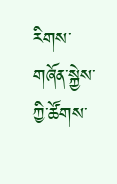རིགས་གཞོན་སྐྱེས་ཀྱི་ཚོགས་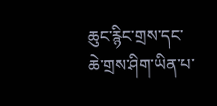ཆུང་རྙིང་གྲས་དང་ཆེ་གྲས་ཤིག་ཡིན་པ་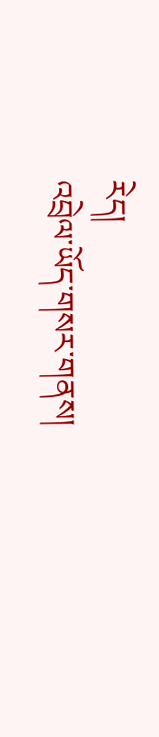རེད།
འབྲེལ་ཡོད་གསར་གནས།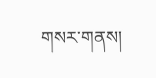གསར་གནས།